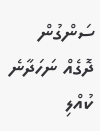ސަންގުން ދޮގެއް ނަހަދާނެ
ކުއްލި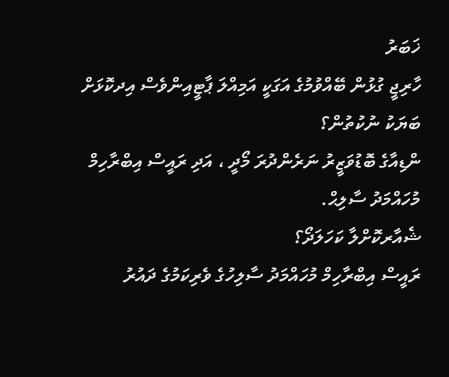ޚަބަރު
ހާރިޖީ ގުޅުން ބޭއްވުމުގެ އަގަކީ އަމިއްލަ ޕާޓީއިންވެސް އިދކޮޅަށް ބަޔަކު ނުކުތުން؟
ންޑިއާގެ ބޮޑުވަޒީރު ނަރެންދުރަ މޯދީ ، އަދި ރައީސް އިބްރާހިމް މުހައްމަދު ސާލިޙް.
ޝެއާރކޮށްލާ ކަހަލަދޯ؟
ރައީސް އިބްރާހިމް މުހައްމަދު ސާލިހުގެ ވެރިކަމުގެ ދައުރު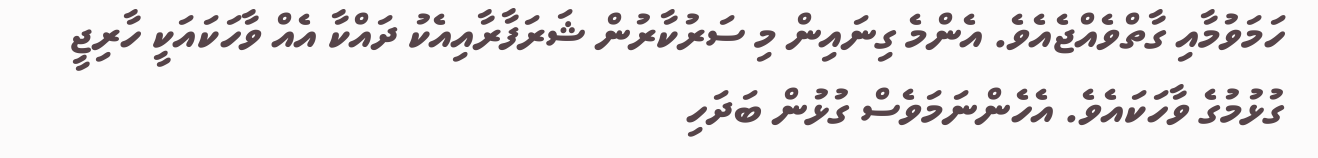ހަމަވުމާއި ގާތްވެއްޖެއެވެ. އެންމެ ގިނައިން މި ސަރުކާރުން ޝަރަފާރާއިއެކު ދައްކާ އެއް ވާހަކައަކީ ހާރިޖީ ގުޅުމުގެ ވާހަކައެވެ. އެހެންނަމަވެސް ގުޅުން ބަދަހި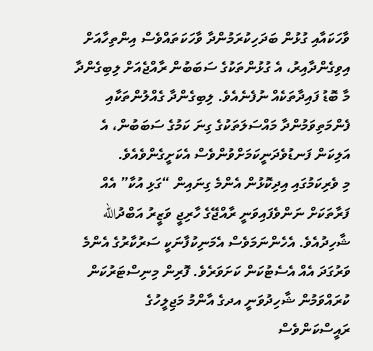ވާހަކައާއި ގުޅުން ބަދަހިކުރަމުންދާ ވާހަކަތައްވެސް އިންތިހާއަށް އިވިގެންދާއިރު، އެ ގުޅުންތަކުގެ ސަބަބުން ރާއްޖެއަށް ލިބިގެންދާ މާ ބޮޑު ފައިދާތަކެއް ނުފެނެއެވެ. ލިބިގެންދާ ގެއްލުންތަކާއި ފެންމަތިވަމުންދާ މައްސަލަތަކުގެ ގިނަ ކަމުގެ ސަބަބުން، އެ އަލިކަން ފަނޑުވެދަނީކަމަށްވުންވެސް އެކަށީގެންވެއެވެ.
މި ވެރިކަމުގައި އިދިކޮޅުން އެންމެ ގިނައިން “ގަޅި އުކާ” އެއް ފަރާތަކަށް ނަންވެފައިވަނީ ރާއްޖޭގެ ހާރިޖީ ވަޒީރު އަބްދުالله ޝާހިދުއެވެ. އެހެންނަމަވެސް އެމަނިކުފާނަކީ ސަރުކާރުގެ އެންމެ ވަރުގަދަ އެއް އެސެޓުކަން ކަށަވަރެވެ. ފޮރިން މިނިސްޓަރުކަން ކުރައްވަމުން ޝާހިދުވަނީ އދގެ އާންމު މަޖިލީހުގެ ރައީސްކަންވެސް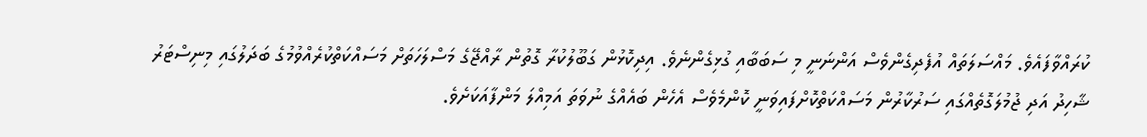ކުރައްވާފައެވެ. މައްސަލަތައް އުފެދިގެންވެސް އަންނަނީ މި ސަބަބާއި ގުޅިގެންނެވެ. އިދިކޮޅުން ގަބޫލުކުރާ ގޮތުން ރާއްޖޭގެ މަސްލަހަތަށް މަސައްކަތްކުރެއްވުމުގެ ބަދަލުގައި މިނިސްޓަރު ޝާހިދު އަދި ޖުމުލަގޮތެއްގައި ސަރުކާރުން މަސައްކަތްކޮށްފައިވަނީ ކޮންމެވެސް އެހެން ބައެއްގެ ނުވަތަ އަމިއްލަ މަންފާއަކަށެވެ.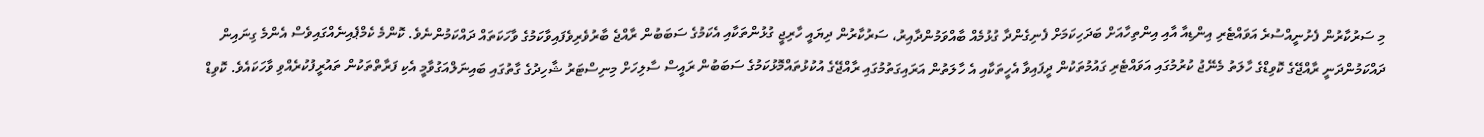މި ސަރުކާރުން ފެށުނީއްސުރެ އަވައްޓެރި އިންޑިއާ އާއި އިންތިހާއަށް ބަދަހިކަމަށް ފެނިގެންދާ ގުޅުމެއް ބާއްވަމުންދާއިރު، ސަރުކާރުން ދިޔައީ ހާރިޖީ ގުޅުންތަކާއި އެކަމުގެ ސަބަބުން ރާއްޖެ ބާރުވެރިވެފައިވާކަމުގެ ވާހަކަތައް ދައްކަމުންނެވެ. ކޮންމެ ކެމްޕެއިނެއްގައިވެސް އެންމެ ގިނައިން ދައްކަމުންދަނީ ރާއްޖޭގެ ކޮވިޑްގެ ހާލަތު މެނޭޖު ކުރުމުގައި އަވައްޓެރި ގައުމުތަކުން ދީފައިވާ އެހީތަކާއި އެ ހާލަތުން އަރައިގަތުމުގައި ރާއްޖޭގެ އުކުޅުތައްމޮޅުކަމުގެ ސަބަބުން ރައީސް ސާލިހަށް މިނިސްޓަރު ޝާހިދުގެ ގާތުގައި ބައިނަލްއަގުވާމީ އެކި ފަރާތްތަކުން ތައުރީފުކުރެއްވި ވާހަކައެވެ. ކޮވިޑް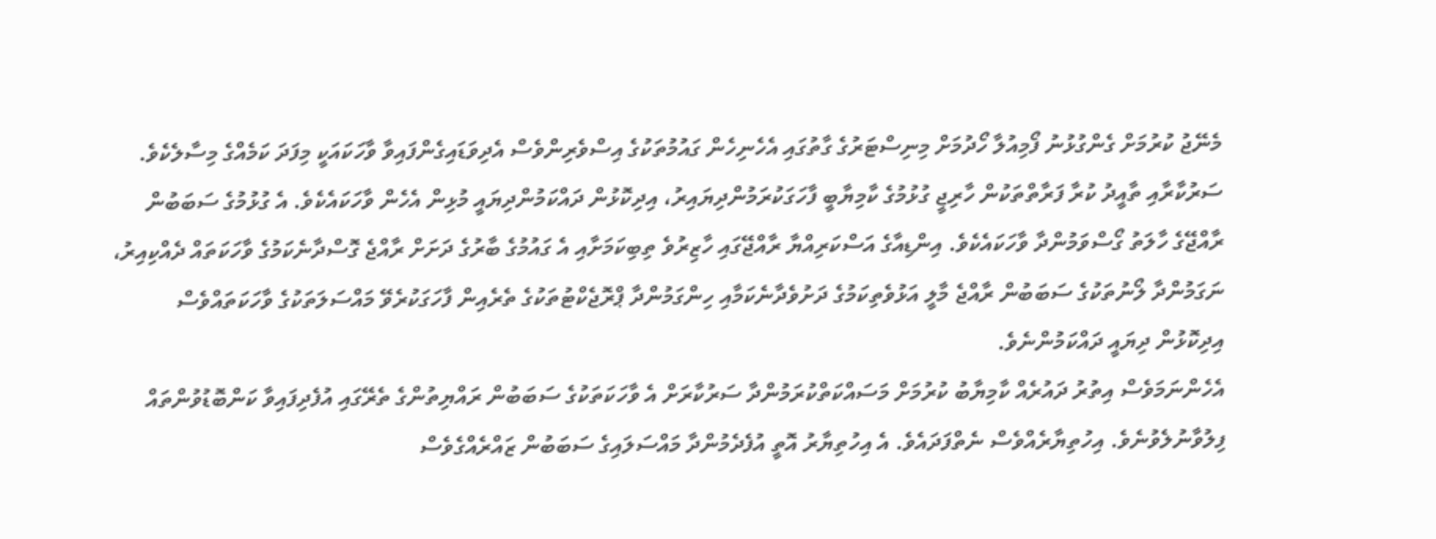މެނޭޖު ކުރުމަށް ގެންގުޅުނު ފޯމިއުލާ ހޯދުމަށް މިނިސްޓަރުގެ ގާތުގައި އެހެނިހެން ގައުމުތަކުގެ އިސްވެރިންވެސް އެދިވަޑައިގެންފައިވާ ވާހަކައަކީ މިފަދަ ކަމެއްގެ މިސާލެކެވެ.
ސަރުކާރާއި ތާއީދު ކުރާ ފަރާތްތަކުން ހާރިޖީ ގުޅުމުގެ ކާމިޔާބީ ފާހަގަކުރަމުންދިޔައިރު، އިދިކޮޅުން ދައްކަމުންދިޔައީ މުޅިން އެހެން ވާހަކައެކެވެ. އެ ގުޅުމުގެ ސަބަބުން ރާއްޖޭގެ ހާލަތު ގޯސްވަމުންދާ ވާހަކައެކެވެ. އިންޑިއާގެ އަސްކަރިއްޔާ ރާއްޖޭގައި ހާޒިރުވެ ތިބިކަމަށާއި އެ ގައުމުގެ ބާރުގެ ދަށަށް ރާއްޖެ ގޮސްދާނެކަމުގެ ވާހަކަތައް ދެއްކިއިރު، ނަގަމުންދާ ލޯނުތަކުގެ ސަބަބުން ރާއްޖެ މާލީ އަޅުވެތިކަމުގެ ދަށުވެދާނެކަމާއި ހިންގަމުންދާ ޕްރޮޖެކްޓުތަކުގެ ތެރެއިން ފާހަގަކުރެވޭ މައްސަލަތަކުގެ ވާހަކަތައްވެސް އިދިކޮޅުން ދިޔައީ ދައްކަމުންނެވެ.
އެހެންނަމަވެސް އިތުރު ދައުރެއް ކާމިޔާބު ކުރުމަށް މަސައްކަތްކުރަމުންދާ ސަރުކާރަށް އެ ވާހަކަތަކުގެ ސަބަބުން ރައްޔިތުންގެ ތެރޭގައި އުފެދިފައިވާ ކަންބޮޑުވުންތައް ފިލުވާނުލެވުނެވެ. އިހުތިޔާރެއްވެސް ނެތްފަދައެވެ. އެ އިހުތިޔާރު އޮތީ އުފެދެމުންދާ މައްސަލައިގެ ސަބަބުން ޒައްރެއްގެވެސް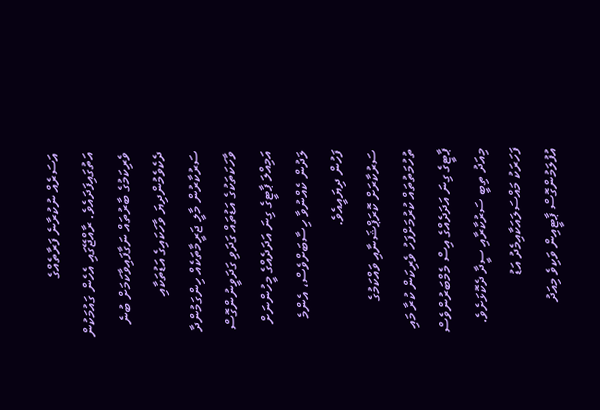އަސަރެއް ނުކުރާނެ ފަރާތެއްގެ އަތުގައިފަދައެވެ. ރާއްޖޭގައި އެހެން ގައުމަކުން ވެރިކަމުގެ ބާރުތައް ނަގާފައިވާކަމަށް ބުނެ ދެކެވެމުންދިޔަ ވާހަކައިގެ އަޑުތަކާއި ސަރުކާރުން މާލީ ޖަރީމާތަކެއް ހިންގަމުންދާ ވާހަކަތަކުގެ އަޑުތައް ގަދަވި ގަދަވީނުންގޮސް އަމިއްލަ ޕާޓީގެ ގިނަ އަދަދެއްގެ މީހުންނަށް ލަދުން ކެއްނުވާ ހިސާބަށްވެސް، އެންމެ ފަހުން ދިޔައީއެވެ.
ސަރުކާރަށް ކޮރަޕްޝަނާއި ވައްކަމުގެ ތުހުމަތުތައް ކުރުމަށްފަހު ވެރިކަން ކުރާ މައި ޕާޓީގެ ގިނަ އަދަދެއްގެ އިސް މެމްބަރުންވެސް މިއަދު ތިބީ ސަރުކާރާއި ސީދާ ދެކޮޅަށެވެ. ފަހަރަކު މައްސަލައަކާއިމެދު އަޑު އުފުލަމުންގޮސް ޕާޓީއިން ވަކިވެ މިއަދު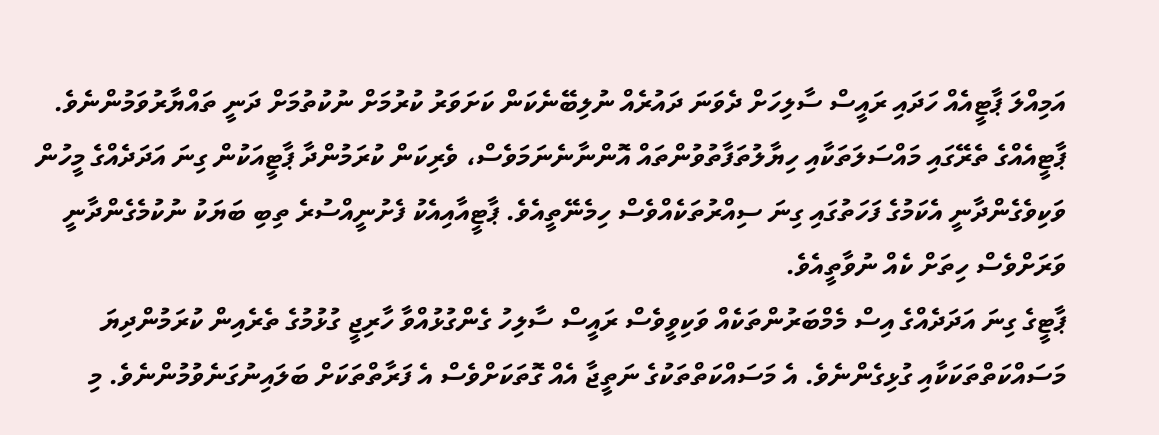އަމިއްލަ ޕާޓީއެއް ހަދައި ރައީސް ސާލިހަށް ދެވަނަ ދައުރެއް ނުލިބޭނެކަން ކަށަވަރު ކުރުމަށް ނުކުތުމަށް ދަނީ ތައްޔާރުވަމުންނެވެ. ޕާޓީއެއްގެ ތެރޭގައި މައްސަލަތަކާއި ހިޔާލުތަފާތުވުންތައް އޮންނާނެނަމަވެސް، ވެރިކަން ކުރަމުންދާ ޕާޓީއަކުން ގިނަ އަދަދެއްގެ މީހުން ވަކިވެގެންދާނީ އެކަމުގެ ފަހަތުގައި ގިނަ ސިއްރުތަކެއްވެސް ހިމެނޭތީއެވެ. ޕާޓީއާއިއެކު ފެށުނީއްސުރެ ތިބި ބަޔަކު ނުކުމެގެންދާނީ ވަރަށްވެސް ހިތަށް ކެއް ނުވާތީއެވެ.
ޕާޓީގެ ގިނަ އަދަދެއްގެ އިސް މެމްބަރުންތަކެއް ވަކިވީވެސް ރައީސް ސާލިހު ގެންގުޅުއްވާ ހާރިޖީ ގުޅުމުގެ ތެރެއިން ކުރަމުންދިޔަ މަސައްކަތްތަކަކާއި ގުޅިގެންނެވެ. އެ މަސައްކަތްތަކުގެ ނަތީޖާ އެއް ގޮތަކަށްވެސް އެ ފަރާތްތަކަށް ބަލައިނުގަނެވުމުންނެވެ. މި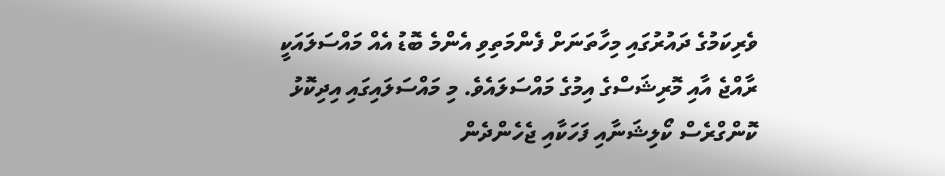ވެރިކަމުގެ ދައުރުގައި މިހާތަނަށް ފެންމަތިވި އެންމެ ބޮޑު އެއް މައްސަލައަކީ ރާއްޖެ އާއި މޮރިޝަސްގެ އިމުގެ މައްސަލައެވެ. މި މައްސަލައިގައި އިދިކޮޅު ކޮންގްރެސް ކޯލިޝަނާއި ފަހަކާއި ޖެހެންދެން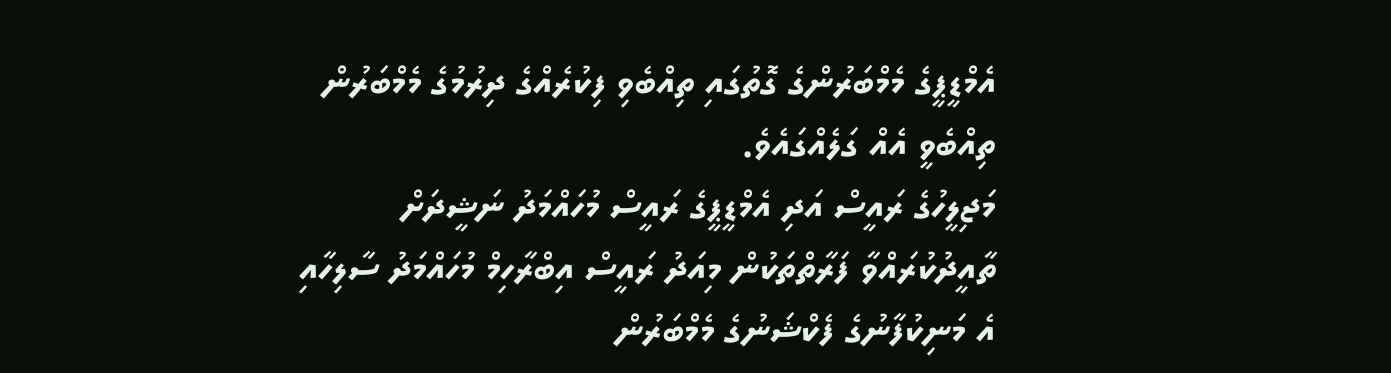އެމްޑީޕީގެ މެމްބަރުންގެ ގޮތުގައި ތިއްބެވި ފިކުރެއްގެ ދިރުމުގެ މެމްބަރުން ތިއްބެވީ އެއް ގަލެއްގައެވެ.
މަޖިލީހުގެ ރައީސް އަދި އެމްޑީޕީގެ ރައީސް މުހައްމަދު ނަޝީދަށް ތާއީދުކުރައްވާ ފަރާތްތަކުން މިއަދު ރައީސް އިބްރާހިމް މުހައްމަދު ސާލިހާއި އެ މަނިކުފާނުގެ ފެކްޝަނުގެ މެމްބަރުން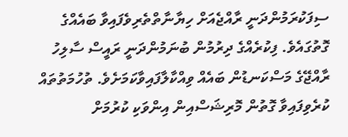ސިފަކުރަމުންދަނީ ރާއްޖެއަށް ހިޔާނާތްތެރިވެފައިވާ ބައެއްގެ ގޮތުގައެވެ. ފިކުރެއްގެ ދިރުމުން ބުނަމުންދަނީ ރައީސް ސާލިހު ރާއްޖޭގެ މަސްކަނޑުން ބައެއް ވިއްކާލާފައިވާކަމަށެވެ. ތުހުމަތުތައް ކުރެވިފައިވާ ގޮތުން މޮރިޝަސްއިން އިންވަކި ކުރުމަށް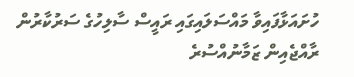ހުށައަޅާފައިވާ މައްސަލައިގައި ރައީސް ސާލިހުގެ ސަރުކާރުން ރާއްޖެއިން ޒަމާނުއްސުރެ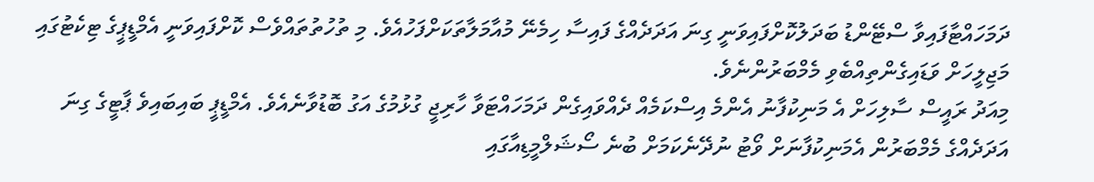ދަމަހައްޓާފައިވާ ސްޓޭންޑު ބަދަލުކޮށްފައިވަނީ ގިނަ އަދަދެއްގެ ފައިސާ ހިމެނޭ މުއާމަލާތަކަށްފަހުއެވެ. މި ތުހުތުތައްވެސް ކޮށްފައިވަނީ އެމްޑީޕީގެ ޓިކެޓުގައި މަޖިލީހަށް ވަޑައިގެންތިއްބެވި މެމްބަރުންނެވެ.
މިއަދު ރައީސް ސާލިހަށް އެ މަނިކުފާނު އެންމެ އިސްކަމެއް ދެއްވައިގެން ދަމަހައްޓަވާ ހާރިޖީ ގުޅުމުގެ އަގު ބޮޑުވާނެއެވެ. އެމްޑީޕީ ބައިބައިވެ ޕާޓީގެ ގިނަ އަދަދެއްގެ މެމްބަރުން އެމަނިކުފާނަށް ވޯޓު ނުދޭނެކަމަށް ބުނެ ސޯޝަލްމީޑިއާގައި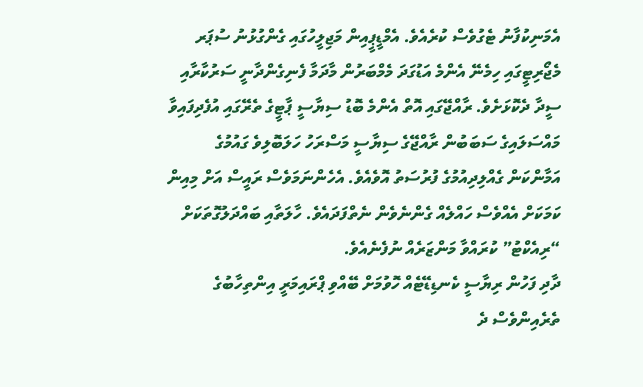އެމަނިކުފާނު ޓެގުވެސް ކުރެއެވެ. އެމްޑީޕީއިން މަޖިލީހުގައި ގެންގުޅުނު ސުޕަރ މެޖޯރިޓީގައި ހިމެނޭ އެންމެ އަޑުގަދަ މެމްބަރުން މާދަމާ ފެނިގެންދާނީ ސަރުކާރާއި ސީދާ ދެކޮޅަށެވެ. ރާއްޖޭގައި އޮތް އެންމެ ބޮޑު ސިޔާސީ ޕާޓީގެ ތެރޭގައި އުފެދިފައިވާ މައްސަލައިގެ ސަބަބުން ރާއްޖޭގެ ސިޔާސީ މަސްރަހު ހަލަބޮލިވެ ގައުމުގެ އަމާންކަން ގެއްލިދިއުމުގެ ފުރުސަތު އޮވެއެވެ. އެހެންނަމަވެސް ރައީސް އަށް މިއިން ކަމަކަށް އެއްވެސް ހައްލެއް ގެންނެވެން ނެތްފަދައެވެ. ހާލަތާއި ބައްދަލުގޮތަކަށް “ރިއެކްޓު” ކުރައްވާ މަންޒަރެއް ނުފެނެއެވެ.
ދާދި ފަހުން ރިޔާސީ ކެނޑިޑޭޓެއް ހޮވުމަށް ބޭއްވި ޕްރައިމަރީ އިންތިހާބުގެ ތެރެއިންވެސް ދެ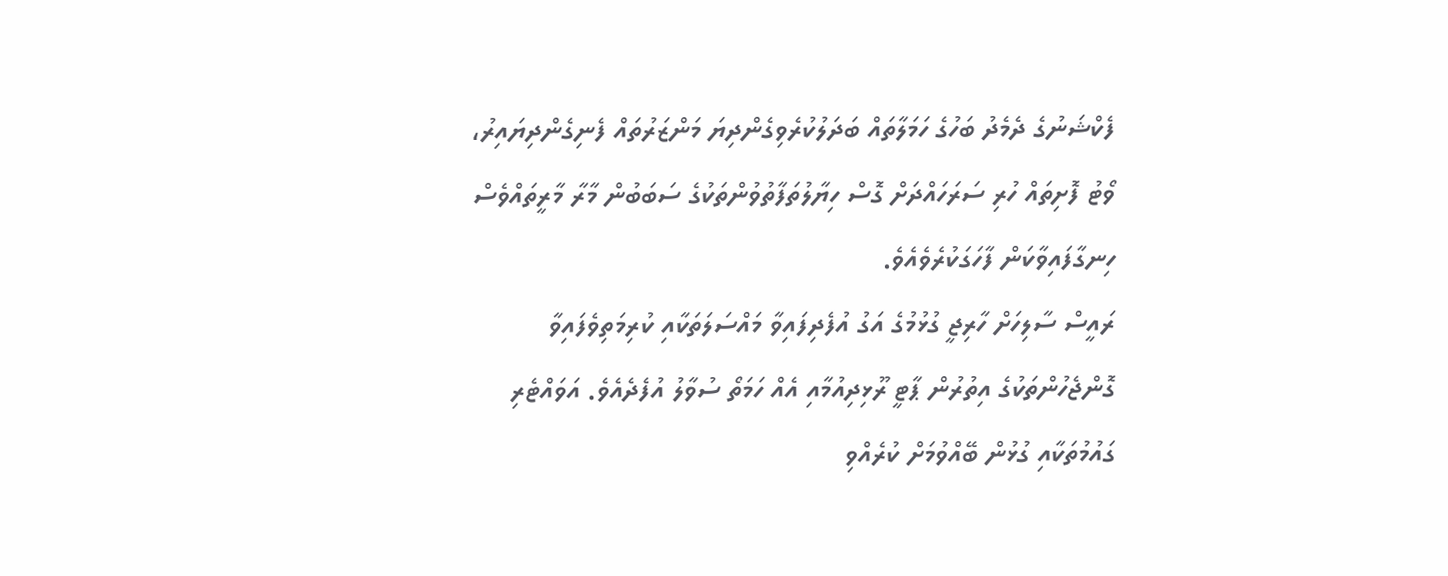ފެކްޝަނުގެ ދެމެދު ބަހުގެ ހަމަލާތައް ބަދަލުކުރެވިގެންދިޔަ މަންޒަރުތައް ފެނިގެންދިޔައިރު، ވޯޓު ފޮށިތައް ހުރި ސަރަހައްދަށް ގޮސް ހިޔާލުތަފާތުވުންތަކުގެ ސަބަބުން މާރާ މާރީތައްވެސް ހިނގާފައިވާކަން ފާހަގަކުރެވެއެވެ.
ރައީސް ސާލިހަށް ހާރިޖީ ގުޅުމުގެ އަގު އުފެދިފައިވާ މައްސަލަތަކާއި ކުރިމަތިވެފައިވާ ގޮންޖެހުންތަކުގެ އިތުރުން ޕާޓީ ރޫޅިދިއުމާއި އެއް ހަމަތޯ ސުވާލު އުފެދެއެވެ. އަވައްޓެރި ގައުމުތަކާއި ގުޅުން ބޭއްވުމަށް ކުރެއްވި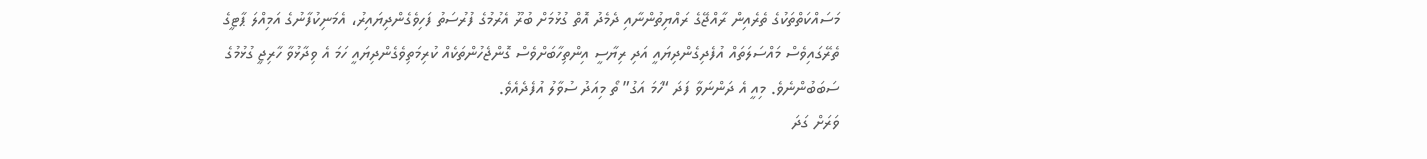މަސައްކަތްތަކުގެ ތެރެއިން ރާއްޖޭގެ ރައްޔިތުންނާއި ދެމެދު އޮތް ގުޅުމަށް ބުރޫ އެރުމުގެ ފުރުސަތު ފަހިވެގެންދިޔައިރު، އެމަނިކުފާނުގެ އަމިއްލަ ޕާޓީގެ ތެރޭގައިވެސް މައްސަލަތައް އުފެދިގެންދިޔައީ އަދި ރިޔާސީ އިންތިހާބަށްވެސް ގޮންޖެހުންތަކެއް ކުރިމަތިވެގެންދިޔައީ ހަމަ އެ ވިދާޅުވާ ހާރިޖީ ގުޅުމުގެ ސަބަބުންނެވެ. މިއީ އެ ދަންނަވާ ފަދަ “ހަމަ އަގު” ތޯ މިއަދު ސުވާލު އުފެދެއެވެ.
ވަރަށް ގަދަ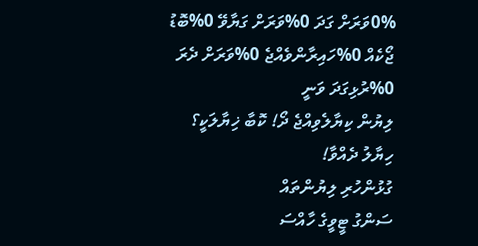0%ވަރަށް ގަދަ 0%ވަރަށް ގަޔާވޭ 0%ބޮޑު ޖޯކެއް 0%ހައިރާންވެއްޖެ 0%ވަރަށް ދެރަ 0%ރުޅިގަދަ ވަނީ
ލިޔުން ކިޔާލެވިއްޖެ ދޯ! ކޮބާ ޚިޔާލަކީ؟
ހިޔާލު ދެއްވާ!
ގުޅުންހުރި ލިޔުންތައް
ސަންގު ޓީވީގެ ހާއްސަ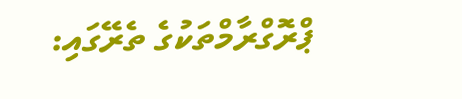ޕްރޮގްރާމްތަކުގެ ތެރޭގައި: